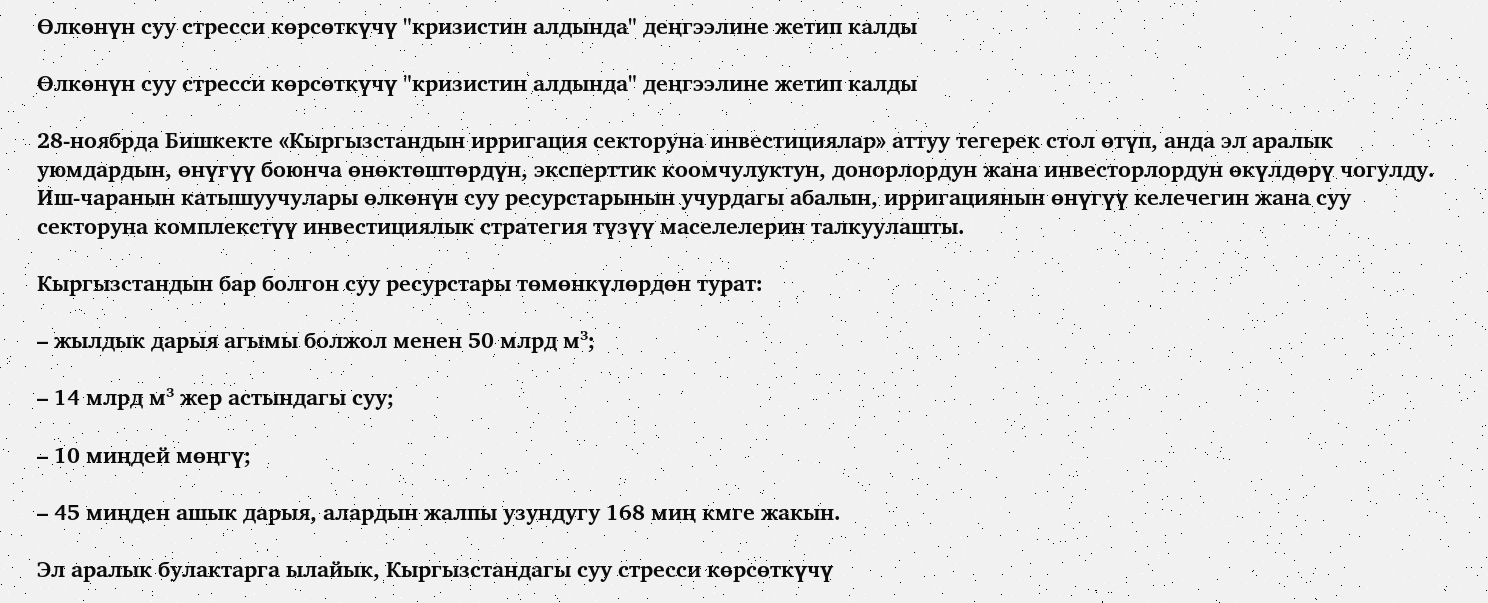Өлкөнүн суу стресси көрсөткүчү "кризистин алдында" деңгээлине жетип калды

Өлкөнүн суу стресси көрсөткүчү "кризистин алдында" деңгээлине жетип калды

28-ноябрда Бишкекте «Кыргызстандын ирригация секторуна инвестициялар» аттуу тегерек стол өтүп, анда эл аралык уюмдардын, өнүгүү боюнча өнөктөштөрдүн, эксперттик коомчулуктун, донорлордун жана инвесторлордун өкүлдөрү чогулду. Иш-чаранын катышуучулары өлкөнүн суу ресурстарынын учурдагы абалын, ирригациянын өнүгүү келечегин жана суу секторуна комплекстүү инвестициялык стратегия түзүү маселелерин талкуулашты.

Кыргызстандын бар болгон суу ресурстары төмөнкүлөрдөн турат:

– жылдык дарыя агымы болжол менен 50 млрд м³;

– 14 млрд м³ жер астындагы суу;

– 10 миңдей мөңгү;

– 45 миңден ашык дарыя, алардын жалпы узундугу 168 миң кмге жакын.

Эл аралык булактарга ылайык, Кыргызстандагы суу стресси көрсөткүчү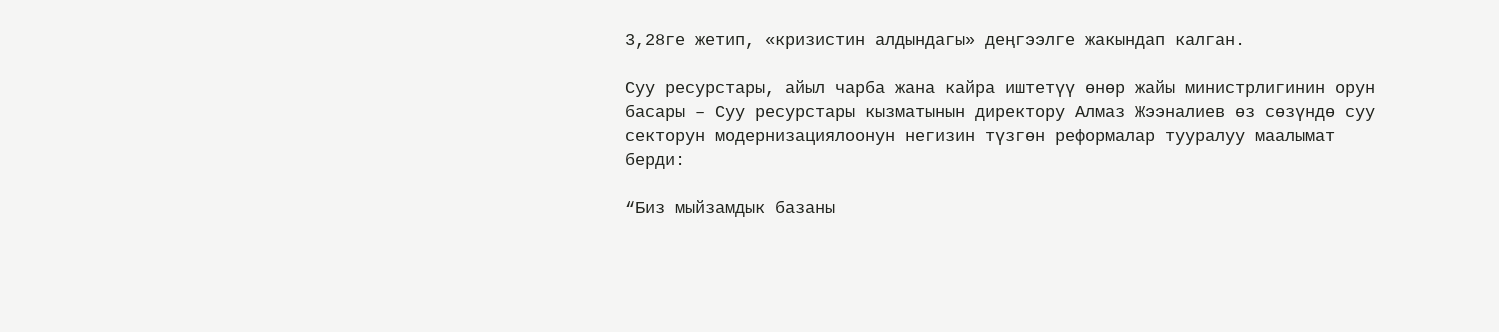3,28ге жетип, «кризистин алдындагы» деңгээлге жакындап калган.

Суу ресурстары, айыл чарба жана кайра иштетүү өнөр жайы министрлигинин орун басары – Суу ресурстары кызматынын директору Алмаз Жээналиев өз сөзүндө суу секторун модернизациялоонун негизин түзгөн реформалар тууралуу маалымат берди:

“Биз мыйзамдык базаны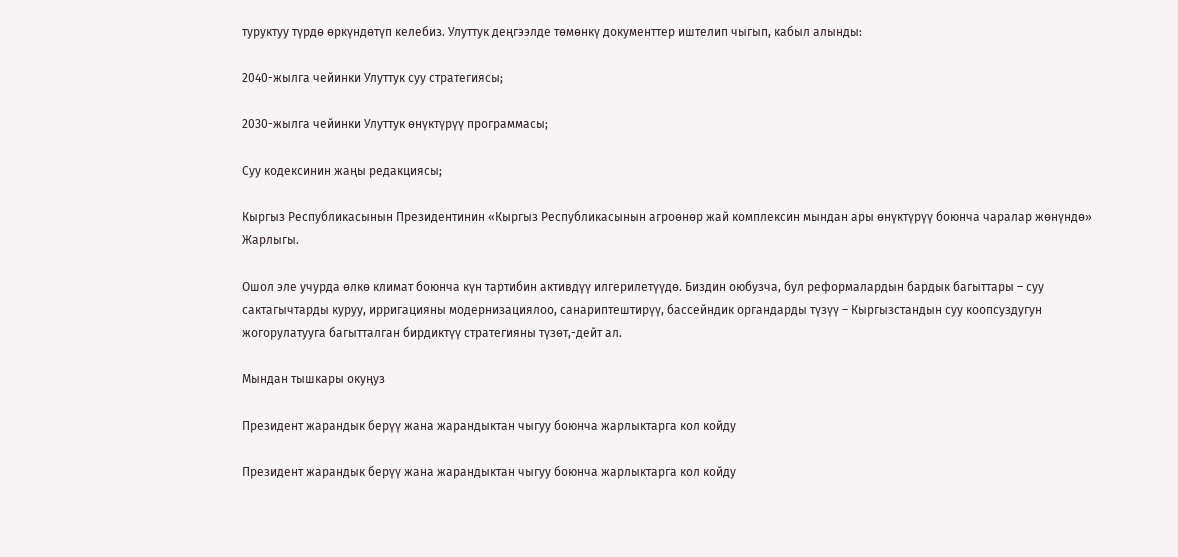туруктуу түрдө өркүндөтүп келебиз. Улуттук деңгээлде төмөнкү документтер иштелип чыгып, кабыл алынды:

2040-жылга чейинки Улуттук суу стратегиясы;

2030-жылга чейинки Улуттук өнүктүрүү программасы;

Суу кодексинин жаңы редакциясы;

Кыргыз Республикасынын Президентинин «Кыргыз Республикасынын агроөнөр жай комплексин мындан ары өнүктүрүү боюнча чаралар жөнүндө» Жарлыгы.

Ошол эле учурда өлкө климат боюнча күн тартибин активдүү илгерилетүүдө. Биздин оюбузча, бул реформалардын бардык багыттары – суу сактагычтарды куруу, ирригацияны модернизациялоо, санариптештирүү, бассейндик органдарды түзүү – Кыргызстандын суу коопсуздугун жогорулатууга багытталган бирдиктүү стратегияны түзөт,-дейт ал.

Мындан тышкары окуңуз

Президент жарандык берүү жана жарандыктан чыгуу боюнча жарлыктарга кол койду

Президент жарандык берүү жана жарандыктан чыгуу боюнча жарлыктарга кол койду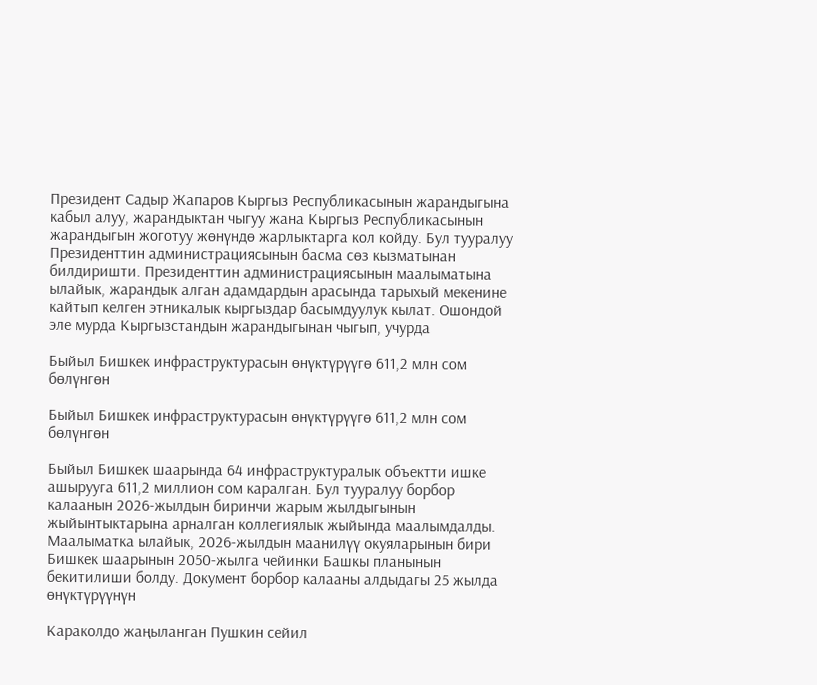Президент Садыр Жапаров Кыргыз Республикасынын жарандыгына кабыл алуу, жарандыктан чыгуу жана Кыргыз Республикасынын жарандыгын жоготуу жөнүндө жарлыктарга кол койду. Бул тууралуу Президенттин администрациясынын басма сөз кызматынан билдиришти. Президенттин администрациясынын маалыматына ылайык, жарандык алган адамдардын арасында тарыхый мекенине кайтып келген этникалык кыргыздар басымдуулук кылат. Ошондой эле мурда Кыргызстандын жарандыгынан чыгып, учурда

Быйыл Бишкек инфраструктурасын өнүктүрүүгө 611,2 млн сом бөлүнгөн

Быйыл Бишкек инфраструктурасын өнүктүрүүгө 611,2 млн сом бөлүнгөн

Быйыл Бишкек шаарында 64 инфраструктуралык объектти ишке ашырууга 611,2 миллион сом каралган. Бул тууралуу борбор калаанын 2026-жылдын биринчи жарым жылдыгынын жыйынтыктарына арналган коллегиялык жыйында маалымдалды. Маалыматка ылайык, 2026-жылдын маанилүү окуяларынын бири Бишкек шаарынын 2050-жылга чейинки Башкы планынын бекитилиши болду. Документ борбор калааны алдыдагы 25 жылда өнүктүрүүнүн

Караколдо жаңыланган Пушкин сейил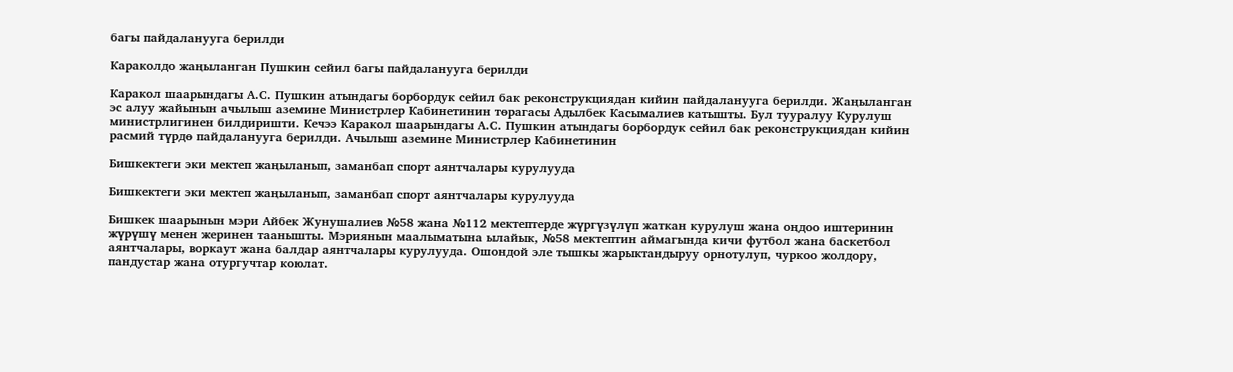багы пайдаланууга берилди

Караколдо жаңыланган Пушкин сейил багы пайдаланууга берилди

Каракол шаарындагы А.С. Пушкин атындагы борбордук сейил бак реконструкциядан кийин пайдаланууга берилди. Жаңыланган эс алуу жайынын ачылыш аземине Министрлер Кабинетинин төрагасы Адылбек Касымалиев катышты. Бул тууралуу Курулуш министрлигинен билдиришти. Кечээ Каракол шаарындагы А.С. Пушкин атындагы борбордук сейил бак реконструкциядан кийин расмий түрдө пайдаланууга берилди. Ачылыш аземине Министрлер Кабинетинин

Бишкектеги эки мектеп жаңыланып, заманбап спорт аянтчалары курулууда

Бишкектеги эки мектеп жаңыланып, заманбап спорт аянтчалары курулууда

Бишкек шаарынын мэри Айбек Жунушалиев №58 жана №112 мектептерде жүргүзүлүп жаткан курулуш жана оңдоо иштеринин жүрүшү менен жеринен таанышты. Мэриянын маалыматына ылайык, №58 мектептин аймагында кичи футбол жана баскетбол аянтчалары, воркаут жана балдар аянтчалары курулууда. Ошондой эле тышкы жарыктандыруу орнотулуп, чуркоо жолдору, пандустар жана отургучтар коюлат.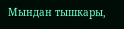Мындан тышкары,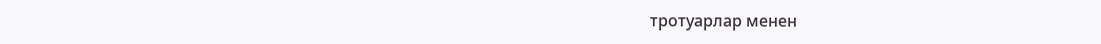тротуарлар менен